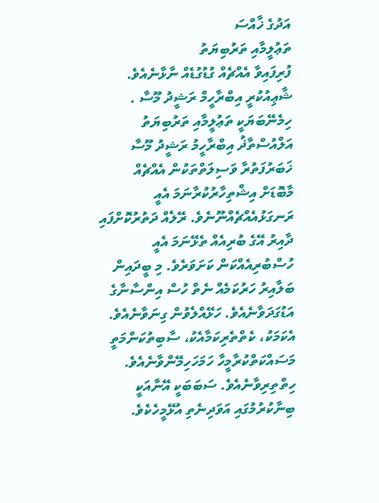އަދުގެ ޚާއްސަ
ތަޢުލީމާއި ތަރުބިޔަތު
ފުރިފައިވާ އެއްޗެއް ގުޑުގުޑެއް ނާޅާނެއެވެ.
ޝާޢިއުކުރީ އިބްރާހީމް ރަޝީދު މޫސާ . ހިމެނޭބަޔަކީ ތަޢުލީމާއި ތަރުބިޔަތު
އަލްއުސްތާޛު އިބްރާހީމު ރަޝީދު މޫސާ
ޚަބަރުފަތުރާ ވަސިލަތްތަކުން އެއްޗެއް މާބޮޑަށް އިޝްތިހާރުކުރާނަމަ އެއީ ރަނގަޅުއެއްޗެއްނޫނެވެ. ރޭލެއް ދަތުރުކޮށްފައި ދާއިރު އޭގެ ބުރިއެއް ތެޅޭނަމަ އެއީ ހުސްބުރިއެއްކަން ކަށަވަރެވެ. މި ބީދައިން ބަލާއިރު ހަރުކަމެއް ނެތް ހުސް އިންސާނާގެ އަޑުގަދަވާނެއެވެ. ހަޅޭއްލެވުން ގިނަވާނެއެވެ. އެކަމަކު، ކެތްތެރިކަމާއެކު، ސާބިތުކަންމަތީ މަސައްކަތްކުރާމީހާ ހަމަހަހިމޭންވާނެއެވެ. ހިތްތިރިވާނެއެވެ. ސަބަބަކީ އޭނާއަކީ ބިނާކުރުމުގައި އަވަދިނެތި އުޅޭމީހެކެވެ.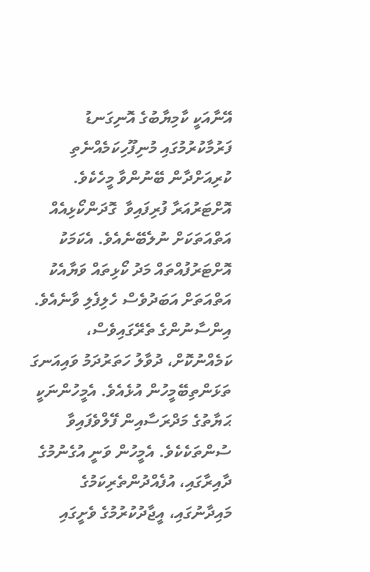އޭނާއަކީ ކާމިޔާބުގެ އޮނިގަނޑު ފަރުމާކުރުމުގައި މުނިފޫހިކަމެއްނެތި ކުރިއަށްދާން ބޭނުންވާ މީހެކެވެ.
އޮށްޓަރުއަރާ ފުރިފައިވާ  ގޮދަންކޯޅިއެއް އަތްއަތަކަށް ނުލެބޭނެއެވެ. އެކަމަކު އޮށްޓަރުފުއްތައް މަދު ކޯޅިތައް ވަޔާއެކު އަތްއަތަށް އަބަދުވެސް ހެލިފެލި ވާނެއެވެ. އިންސާނުންގެ ތެރޭގައިވެސް، ކަމެއްނުކޮށް، ދުވާލު ހަތަރުދަމު ވައިއަނގަ ތަޅަންތިބޭމީހުން އުޅެއެވެ. އެމީހުންނަކީ ޙަޔާތުގެ މަދްރަސާއިން ފޭލްވެފައިވާ ސުންތަކެކެވެ. އެމީހުން ވަނީ އުގެނުމުގެ ދާއިރާގައި، އުފެއްދުންތެރިކަމުގެ މައިދާނުގައި، އީޖާދުކުރުމުގެ ވެށީގައި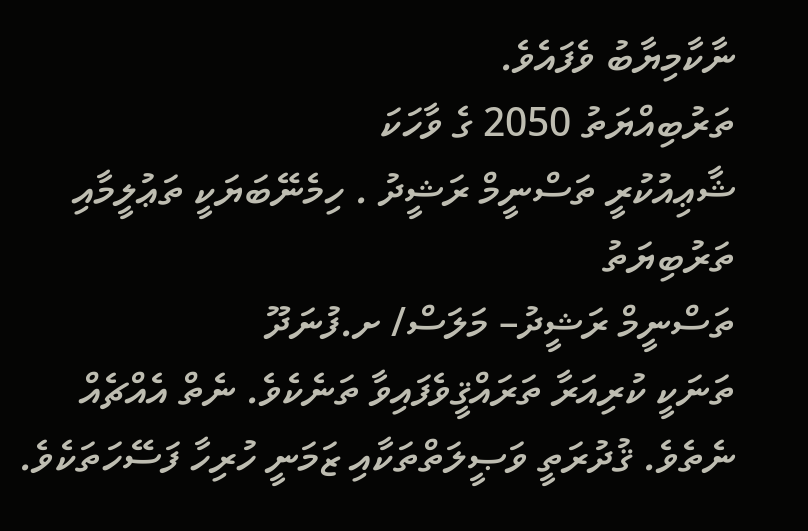ނާކާމިޔާބު ވެފައެވެ.
ތަރުބިއްޔަތު 2050 ގެ ވާހަކަ
ޝާޢިއުކުރީ ތަސްނީމް ރަޝީދު . ހިމެނޭބަޔަކީ ތަޢުލީމާއި ތަރުބިޔަތު
ތަސްނީމް ރަޝީދު– މަލަސް/ ށ.ފުނަދޫ
ތަނަކީ ކުރިއަރާ ތަރައްޤީވެފައިވާ ތަނެކެވެ. ނެތް އެއްޗެއް ނެތެވެ. ޤުދުރަތީ ވަޞީލަތްތަކާއި ޒަމަނީ ހުރިހާ ފަސޭހަތަކެވެ.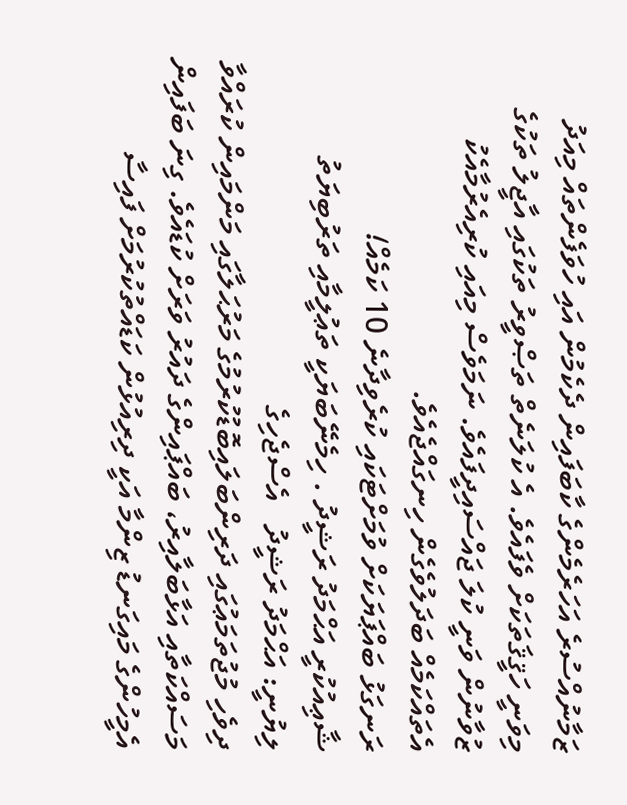ޒަމާނުއްސުރެ އަހަރެމެންގެ ކާބަފައިން ދެކެމުން އައި ހުވަފެންތައް މިއަދު މިވަނީ ހަޤީޤަތަކަށް ވެފައެވެ. އެ ކުލަނެތް ތަޞްވީރު ތަކުގައި އާޖީލު ތަކުގެ ޒުވާނުން ވަނީ ކުލަ ޖައްސައިދީފައެވެ. ނަމަވެސް މިއައި ކުރިއެރުމާއެކު އެތައްކަމެއް ބަދަލުވެގެން ހިނގައްޖެއެވެ.
ރަނގަޅު ބައްޕަޔަކަށް ވުމަށްޓަކައި ކުރެވިދާނެ 10 ކަމެއް!
ޝާޢިއުކުރީ އަޙްމަދު ރަޝީދު . ހިމެނޭބަޔަކީ ތަޢުލީމާއި ތަރުބިޔަތު
ލިޔުނީ: އަޙްމަދު ރަޝީދު   އެސްޖެހިގެ
ދިވެހި މުޖުތަމަޢުގައި ދަރިންބަލައިބޮޑުކުރުމުގެ މަރުޙަލާގައި މަންމައިން ކުރައްވާ މަސައްކަތާއި އަޅާބަލާއިރު، ބައްޕައިންގެ ދައުރު ވަރަށް ކުޑައެވެ. ގިނަ ބަފައިން އެމީހުންގެ މައިގަނޑު ޒިންމާ އަކީ ދިރިއުޅުން ކަޑައްތުކުރުމަށް ފައިސާ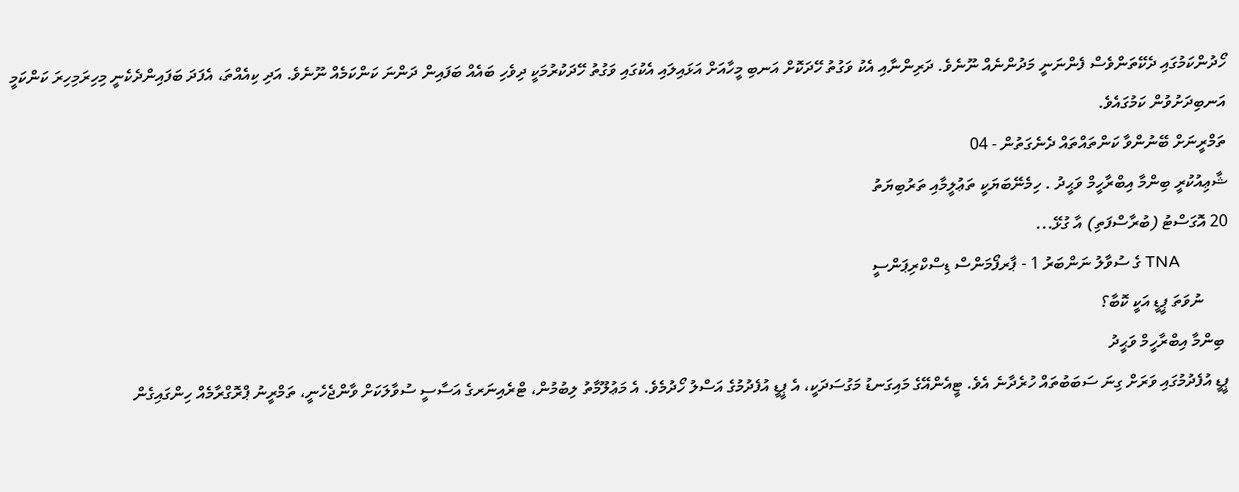ހޯދުންކަމުގައި ދެކޭތަންވެސް ފެންނަނީ މަދުންނެއް ނޫނެވެ. ދަރިންނާއި އެކު ވަގުތު ހޭދަކޮށް އަނބި މީހާއަށް އަޅައިލައި އެކުގައި ވަގުތު ހޭދަކުރުމަކީ ދިވެހި ބައެއް ބަފައިން ދަންނަ ކަންކަމެއް ނޫނެވެ. އަދި ކިއެއްތަ، އެފަދަ ބަފައިންދެކެނީ މިހިރަމިހިރަ ކަންކަމީ އަނބިދަށުވުން ކަމުގައެވެ.
ތަމްރީނަށް ބޭނުންވާ ކަންތައްތައް ދެނެގަތުން - 04
ޝާޢިއުކުރީ ބިންމާ އިބްރާހީމް ވަޙީދު . ހިމެނޭބަޔަކީ ތަޢުލީމާއި ތަރުބިޔަތު
20 އޮގަސްޓު (ބުރާސްފަތި) އާ ގުޅޭ...
            TNA ގެ ސުވާލު ނަންބަރު 1 - ޕާރފޯމަންސް ޑިސްކްރިޕަންސީ
      ނުވަތަ ޕީޑީ އަކީ ކޮބާ؟
 ބިންމާ އިބްރާހީމް ވަޙީދު
ޕީޑީ އުފެދުމުގައި ވަރަށް ގިނަ ސަބަބުތައް ހުރެދާނެ އެވެ. ޓީއެންއޭގެ މައިގަނޑު މަގުސަދަކީ، އެ ޕީޑީ އުފެދުމުގެ އަސްލު ހޯދުމެވެ. އެ މަޢުލޫމާތު ލިބުމުން، ޓްރެއިނަރގެ އަސާސީ ސުވާލަކަށް ވާންޖެހެނީ، ތަމްރީނު ޕްރޮގްރާމެއް ހިންގައިގެން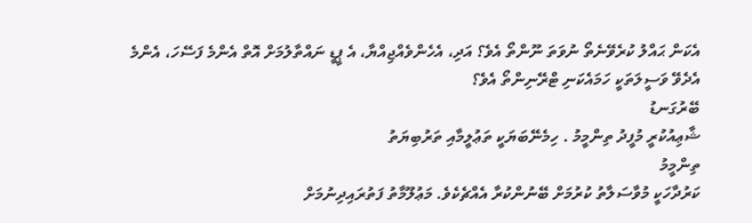އެކަން ޙައްލު ކުރެވޭނެތޯ ނުވަތަ ނޫންތޯ އެވެ؟ އަދި، އެހެންވެއްޖިއްޔާ، އެ ޕީޑީ ނައްތާލުމަށް އޮތް އެންމެ ފަސޭހަ، އެންމެ އެދެވޭ ވަސީލަތަކީ ހަމައެކަނި ޓްރޭނިންތޯ އެވެ؟
ބޭރުގަނޑު
ޝާޢިއުކުރީ މުފީދު ތިންމީމު . ހިމެނޭބަޔަކީ ތަޢުލީމާއި ތަރުބިޔަތު
ތިންމީމު
ކަރުދާހަކީ މުވާސަލާތު ކުރުމަށް ބޭނުންކުރާ އެއްޗެކެވެ. މަޢުލޫމާތު ފަތުރައިދިނުމަށް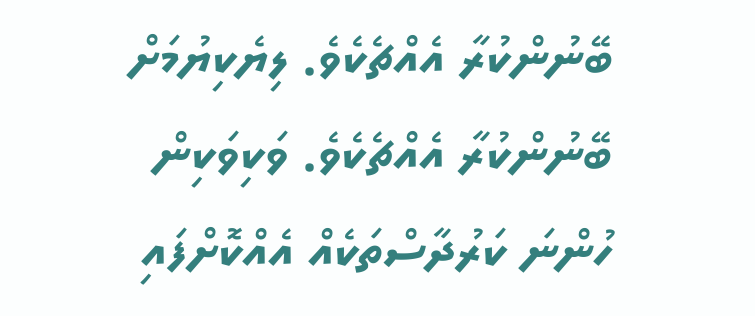ބޭނުންކުރާ އެއްޗެކެވެ. ލިޔެކިޔުމަށް ބޭނުންކުރާ އެއްޗެކެވެ. ވަކިވަކިން ހުންނަ ކަރުދާސްތަކެއް އެއްކޮށްފައި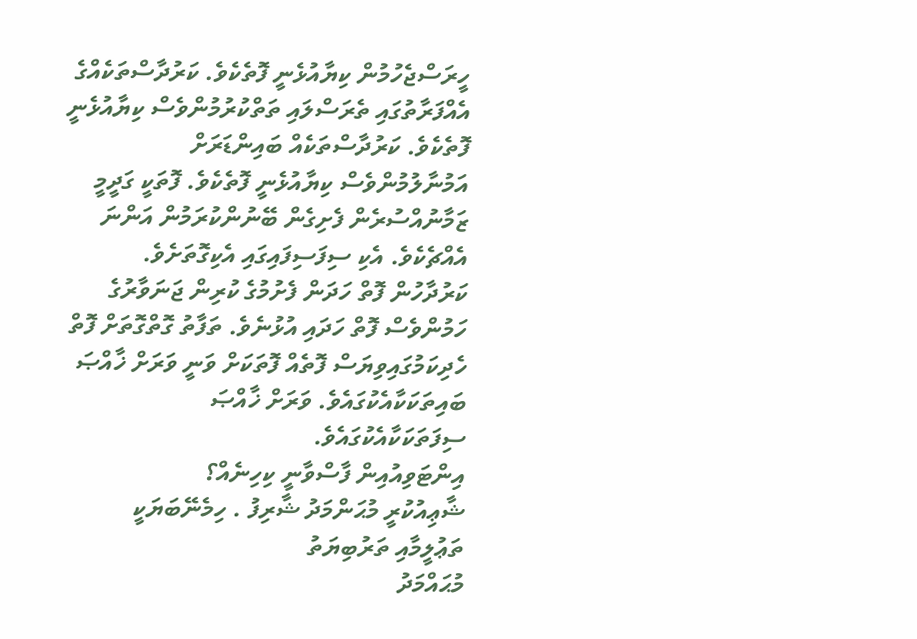ހީރަސްޖެހުމުން ކިޔާއުޅެނީ ފޮތެކެވެ. ކަރުދާސްތަކެއްގެ އެއްފަރާތުގައި ތެރަސްލައި ތަތްކުރުމުންވެސް ކިޔާއުޅެނީ ފޮތެކެވެ. ކަރުދާސްތަކެއް ބައިންޑަރަށް އަމުނާލުމުންވެސް ކިޔާއުޅެނީ ފޮތެކެވެ. ފޮތަކީ ގަދީމީ ޒަމާނުއްސުރެން ފެށިގެން ބޭނުންކުރަމުން އަންނަ އެއްޗެކެވެ. އެކި ސިފަސިފައިގައި އެކިގޮތަށެވެ. ކަރުދާހުން ފޮތް ހަދަން ފެށުމުގެ ކުރިން ޖަނަވާރުގެ ހަމުންވެސް ފޮތް ހަދައި އުޅުނެވެ. ތަފާތު ގޮތްގޮތަށް ފޮތް ހެދިކަމުގައިވިޔަސް ފޮތެއް ފޮތަކަށް ވަނީ ވަރަށް ޚާއްޞަ ބައިތަކަކާއެކުގައެވެ. ވަރަށް ޚާއްޞަ ސިފަތަކަކާއެކުގައެވެ.
އިންޓަވިއުއިން ފާސްވާނީ ކިހިނެއް؟
ޝާޢިއުކުރީ މުޙަންމަދު ޝާރިފު . ހިމެނޭބަޔަކީ ތަޢުލީމާއި ތަރުބިޔަތު
މުޙައްމަދު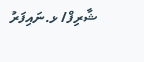ޝާރިފް/ ޅ.ނައިފަރު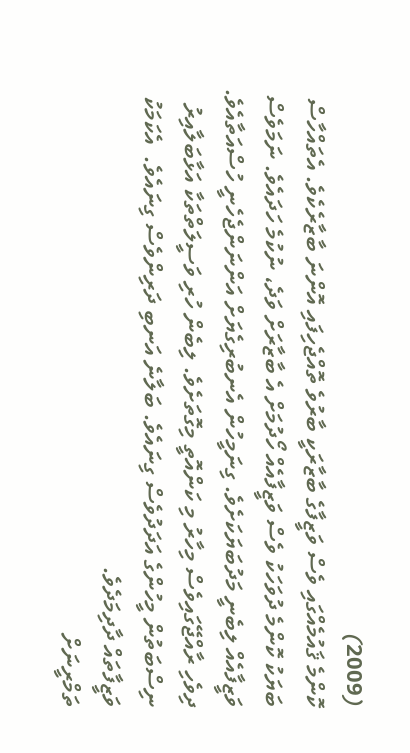(2009)
ކޮންމެ ޤައުމެއްގައި ވެސް ވަޒީފާގެ ބާޒާރަކީ ބާރުވެ ތޮއްޖެހިފައި އޮންނަ ބާޒާރެކެވެ. އެތައްހާސް ބަޔަކު ކޮންމެ ދުވަހަކު ވެސް ވަޒީފާއެއް ހޯދުމަށް އެ ބާޒާރަށް ވަދެ، ނުކުމެ ހަދައެވެ. ނަމަވެސް ވަޒީފާއެއް ލިބެނީ މަދުބަޔަކަށެވެ. ގިނަމީހުން އެނބުރިގެޔަށް އަންނަންޖެހެނީ ހުސްއަތާއެވެ. ދިވެހި ރާއްޖޭގައިވެސް މިހާރު މި ކަންއޮތީ މިގޮތަށެވެ. ލިބެން ހުރި ވަސީލަތްތަކާ އަޅާބަލާއިރު ނިސްބަތުން މީހުންގެ އަދަދުވެސް ގިނައެވެ. ބަލާނެ އަނބި ދަރިންވެސް ގިނައެވެ.  އެކަމަކު ވަޒީފާތައް ދާދިމަދެވެ.
ތަމްރީނަށް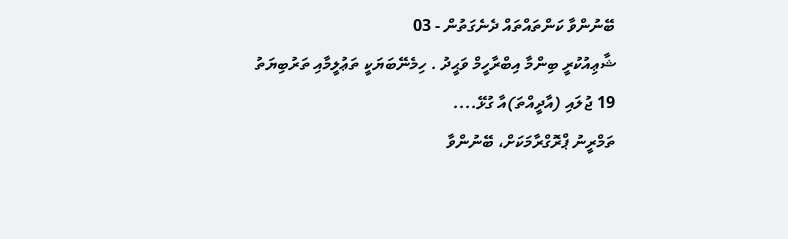ބޭނުންވާ ކަންތައްތައް ދެނެގަތުން - 03
ޝާޢިއުކުރީ ބިންމާ އިބްރާހީމް ވަޙީދު . ހިމެނޭބަޔަކީ ތަޢުލީމާއި ތަރުބިޔަތު
19 ޖުލައި (އާދީއްތަ)އާ ގުޅޭ....
ތަމްރީނު ޕްރޮގްރާމަކަށް، ބޭނުންވާ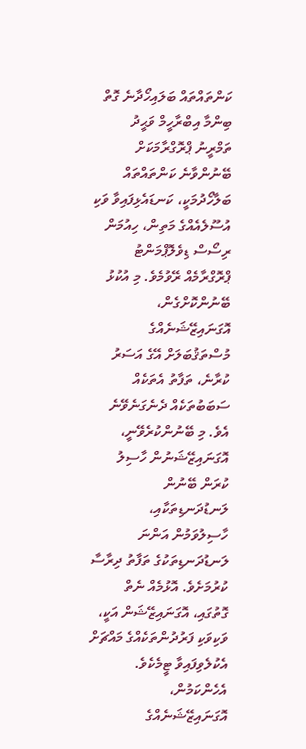ކަންތައްތައް ބަލައިހޯދާނެ ގޮތް
ބިންމާ އިބްރާހީމް ވަޙީދު
ތަމްރީނު ޕްރޮގްރާމަކަށް ބޭނުންވާނެ ކަންތައްތައް ބަލާހޯދުމަކީ، ކަނޑައެޅިފައިވާ ވަކި އުސޫލެއެއްގެ މަތިން، ހިއުމަން ރިސޯސް ޑިވެލޮޕްމަންޓު ޕްރޮގްރާމެއް ރޭވުމެވެ. މި އުކުޅު ބޭނުންކޮށްގެން، އޮގަނައިޒޭޝަނެއްގެ މުސްތަޤުބަލަށް އޭގެ އަސަރު ކުރާނެ، ތަފާތު އެތަކެއް ސަބަބުތަކެއް ދެނެގަނެވޭނެ އެވެ. މި ބޭނުންކުރެވޭނީ، އޮގަނައިޒޭޝަނުން ހާސިލު ކުރަން ބޭނުން ލަނޑުދަނޑިތަކާއި، ހާސިލުވަމުން އަންނަ ލަނޑުދަނޑިތަކުގެ ތަފާތު ދިރާސާ ކުރުމަށެވެ. އޮޅުމެއް ނެތް ގޮތުގައި، އޮގަނައިޒޭޝަން އަކީ، ވަކިވަކި ފަރުދުންތަކެއްގެ މައްޗަށް އެކުލެވިފައިވާ ޓީމެކެވެ. އެހެންކަމުން، އޮގަނައިޒޭޝަނެއްގެ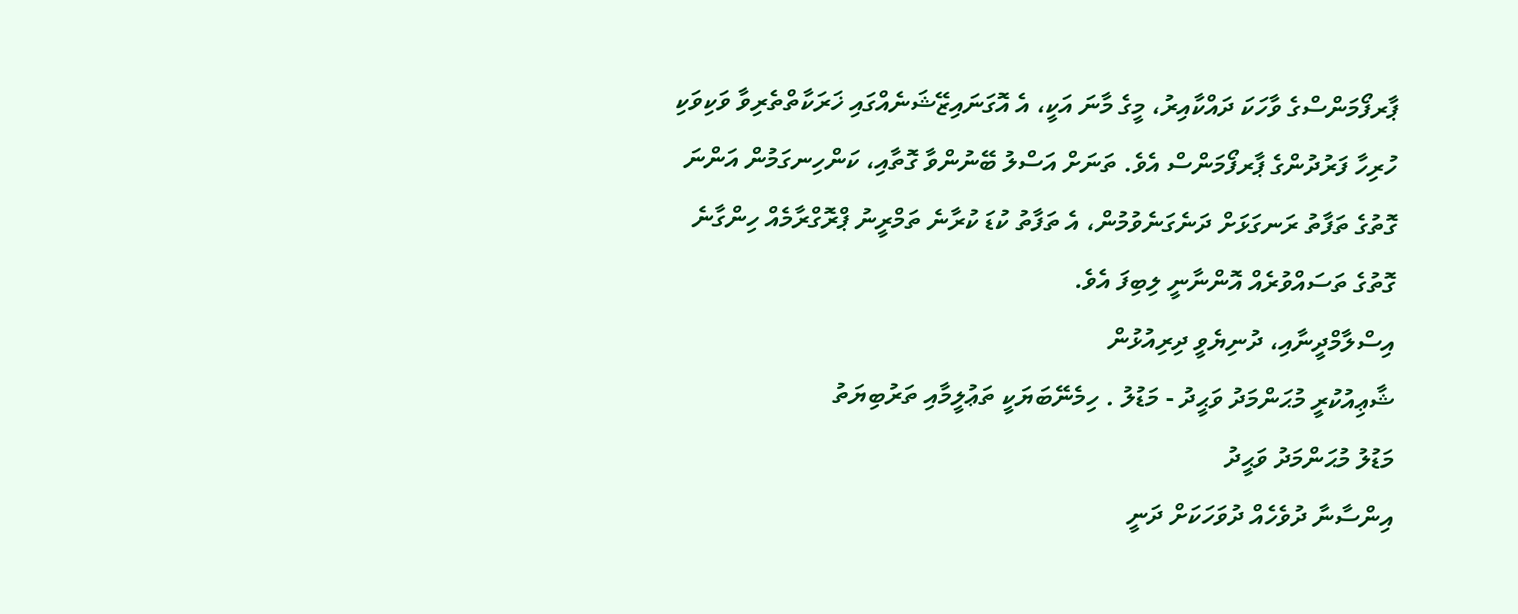ޕާރފޯމަންސްގެ ވާހަކަ ދައްކާއިރު، މީގެ މާނަ އަކީ، އެ އޮގަނައިޒޭޝަނެއްގައި ޚަރަކާތްތެރިވާ ވަކިވަކި ހުރިހާ ފަރުދުންގެ ޕާރފޯމަންސް އެވެ. ތަނަށް އަސްލު ބޭނުންވާ ގޮތާއި، ކަންހިނގަމުން އަންނަ ގޮތުގެ ތަފާތު ރަނގަޅަށް ދަނެގަނެވުމުން، އެ ތަފާތު ކުޑަ ކުރާނެ ތަމްރީނު ޕްރޮގްރާމެއް ހިންގާނެ ގޮތުގެ ތަސައްވުރެއް އޮންނާނީ ލިބިފަ އެވެ.
އިސްލާމްދީނާއި، ދުނިޔެވީ ދިރިއުޅުން
ޝާޢިއުކުރީ މުޙަންމަދު ވަޙީދު - މަޑުލު . ހިމެނޭބަޔަކީ ތަޢުލީމާއި ތަރުބިޔަތު
މަޑުލު މުޙަންމަދު ވަޙީދު
އިންސާނާ ދުވެހެއް ދުވަހަކަށް ދަނީ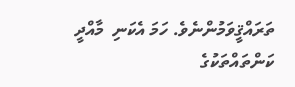ތަރައްޤީވަމުންނެވެ. ހަމަ އެކަނި  މާއްދީ ކަންތައްތަކުގެ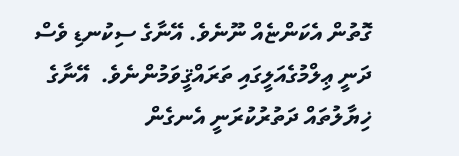ގޮތުން އެކަންޏެއް ނޫނެވެ. އޭނާގެ ސިކުނޑި ވެސް ދަނީ ޢިލްމުގެއަލީގައި ތަރައްޤީވަމުންނެވެ.  އޭނާގެ ޚިޔާލުތައް ދަތުރުކުރަނީ އެނގެން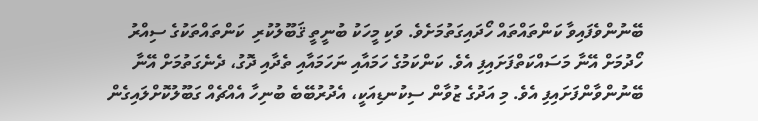ބޭނުންވެފައިވާ ކަންތައްތައް ހޯދައިގަތުމަށެވެ. ވަކި މީހަކު ބުނީތީ ޤަބޫލުކުރި  ކަންތައްތަކުގެ ސިއްރު ހޯދުމަށް އޭނާ މަސައްކަތްފަށައިފި އެވެ. ކަންކަމުގެ ހަމައާއި ނަހަމައާއި ތެދާއި ދޮގު، ދެނެގަތުމަށް އޭނާ ބޭނުންވާންފަށައިފި އެވެ. މި އަދުގެ ޒުވާން ސިކުނޑިއަކީ، އެދުރުބޭބެ ބުނިހާ އެއްޗެއް ގަބޫލުކޮށްލައިގެން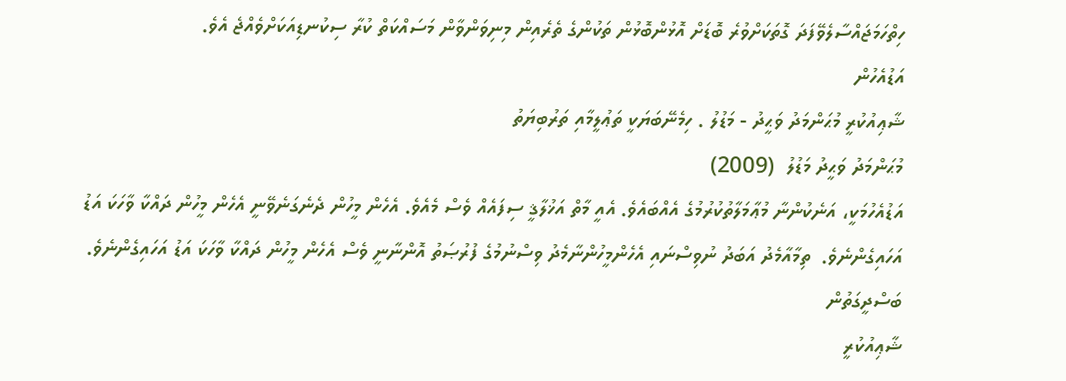ހިތްހަމަޖައްސާލެވޭފަދަ ގޮތަކަށްވުރެ ބޮޑަށް އޮޅުންބޮޅުން ތަކުންގެ ތެރެއިން މިނިވަންވާން މަސައްކަތް ކުރާ ސިކުނޑިއަކަށްވެއްޖެ އެވެ.
އަޑުއެހުން
ޝާޢިއުކުރީ މުޙަންމަދު ވަޙީދު - މަޑުލު . ހިމެނޭބަޔަކީ ތަޢުލީމާއި ތަރުބިޔަތު
މުޙަންމަދު ވަޙީދު މަޑުލު  (2009)
އަޑުއެހުމަކީ، އަނެކުންނާ މުޢާމަލާތުކުރުމުގެ އެއްބައެވެ. އެއީ މާތް އަޚުލާޤީ ސިފައެއް ވެސް މެއެވެ. އެހެން މީހުން ދެނެގަނެވޭނީ އެހެން މީހުން ދައްކާ ވާހަކަ އަޑު އަހައިގެންނެވެ.  ތިމާއާމެދު އަބަދު ނުވިސްނައި އެހެންމީހުންނާމެދު ވިސްނުމުގެ ފުރުޞަތު އޮންނާނީ ވެސް އެހެން މީހުން ދައްކާ ވާހަކަ އަޑު އަހައިގެންނެވެ.
ބަސްދީގަތުން
ޝާޢިއުކުރީ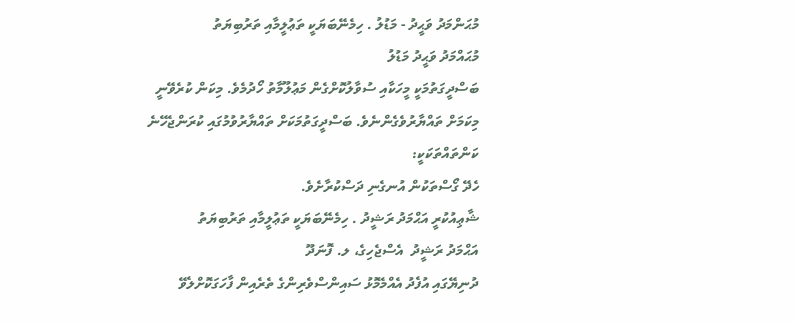މުޙަންމަދު ވަޙީދު - މަޑުލު . ހިމެނޭބަޔަކީ ތަޢުލީމާއި ތަރުބިޔަތު
މުޙައްމަދު ވަޙީދު މަޑުލު
ބަސްދީގަތުމަކީ މީހަކާއި ސުވާލުކޮށްގެން މަޢުލޫމާތު ހޯދުމެވެ. މިކަން ކުރެވޭނީ މިކަމަށް ތައްޔާރުވެގެންނެވެ. ބަސްދީގަތުމަކަށް ތައްޔާރުވުމުގައި ކުރަންޖެހޭނެ ކަންތައްތަކަކީ:
ހެދޭ ގޯސްތަކުން އުނގެނި ދަސްކުރާށެވެ.
ޝާޢިއުކުރީ އަޙްމަދު ރަޝީދު . ހިމެނޭބަޔަކީ ތަޢުލީމާއި ތަރުބިޔަތު
އަޙްމަދު ރަޝީދު  އެސްޖެހިގެ، ލ. ފޮނަދޫ
ދުނިޔޭގައި އުފެދު އެއްމެމޮޅު ސައިންސްވެރިންގެ ތެރެއިން ފާހަގަކޮށްލެވޭ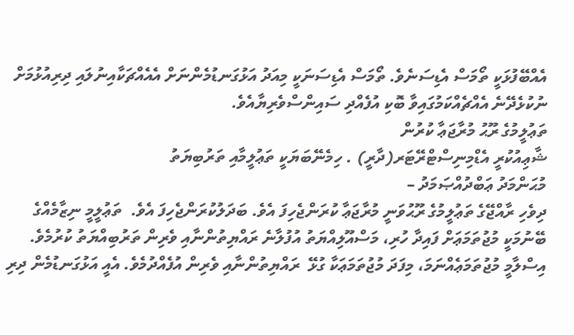އެއްބޭފުޅަކީ ތޯމަސް އެޑިސަނެވެ. ތޯމަސް އެޑިސަނަކީ މިއަދު އަޅުގަނޑުމެންނަށް އެއެއްޗަކާއިނުލައި ދިރިއުޅުމަށް ނުކުޅެދޭނެ އެއްޗެއްކަމުގައިވާ ބޮކި އުފެއްދި ސައިންސްވެރިޔާއެވެ.
ތަޢުލީމުގެ ރޫޙު މުރާޖަޢާ ކުރުން
ޝާޢިއުކުރީ އެޑްމިނިސްޓްރޭޓަރ(ދާރީ) . ހިމެނޭބަޔަކީ ތަޢުލީމާއި ތަރުބިޔަތު
މުޙަންމަދު ޢަބްދުއްޞަމަދު –
ދިވެހި ރާއްޖޭގެ ތަޢުލީމުގެ ރޫޙުވަނީ މުރާޖަޢާ ކުރަންޖެހިފަ އެވެ. ބަދަލުކުރަންޖެހިފަ އެވެ.  ތަޢުލީމީ ނިޒާމެއްގެ ބޭނުމަކީ މުޖުތަމަޢަށް ފައިދާ ހުރި، މަސްއޫލިއްޔަތު އުފުލާނެ ރައްޔިތުންނާއި ވެރިން ތަރުބިއްޔަތު ކުރުމެވެ. އިސްލާމީ މުޖުތަމަޢެއްނަމަ، މިފަދަ މުޖުތަމަޢަކާ ގުޅޭ  ރައްޔިތުންނާއި ވެރިން އުފެއްދުމެވެ. އެއީ އަޅުގަނޑުމެން ދިރި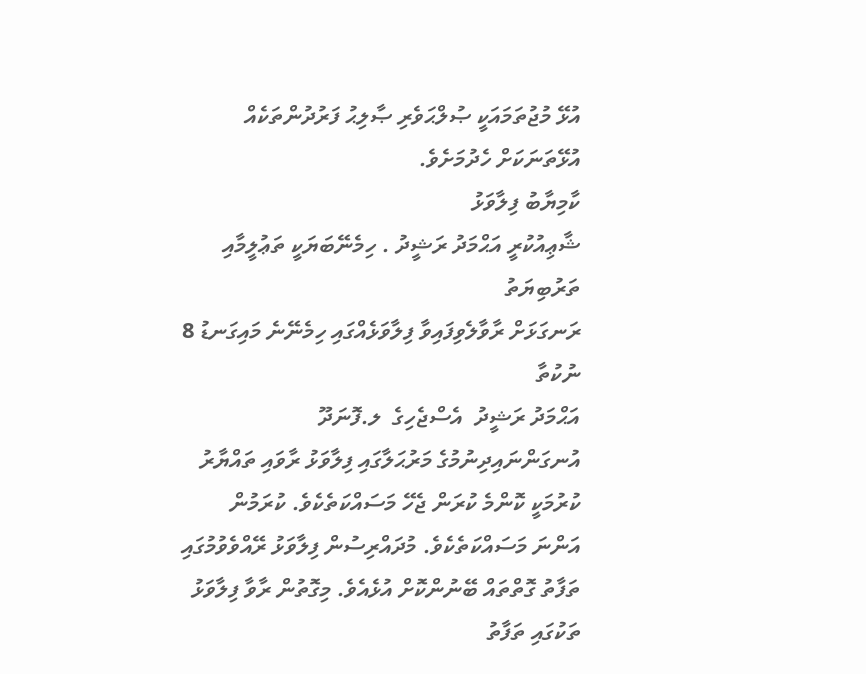އުޅޭ މުޖުތަމައަކީ ޞުލްޙަވެރި ޞާލިޙު ފަރުދުންތަކެއް އުޅޭތަނަކަށް ހެދުމަށެވެ.
ކާމިޔާބު ފިލާވަޅު
ޝާޢިއުކުރީ އަޙްމަދު ރަޝީދު . ހިމެނޭބަޔަކީ ތަޢުލީމާއި ތަރުބިޔަތު
ރަނގަޅަށް ރާވާލެވިފައިވާ ފިލާވަޅެއްގައި ހިމެނޭނެ މައިގަނޑު 8 ނުކުތާ
އަޙްމަދު ރަޝީދު  އެސްޖެހިގެ  ލ.ފޮނަދޫ
އުނގަންނައިދިނުމުގެ މަރުޙަލާގައި ފިލާވަޅު ރާވައި ތައްޔާރު ކުރުމަކީ ކޮންމެ ކުރަން ޖެހޭ މަސައްކަތެކެވެ. ކުރަމުން އަންނަ މަސައްކަތެކެވެ. މުދައްރިސުން ފިލާވަޅު ރޭއްވެވުމުގައި ތަފާތު ގޮތްތައް ބޭނުންކޮށް އުޅެއެވެ. މިގޮތުން ރާވާ ފިލާވަޅު ތަކުގައި ތަފާތު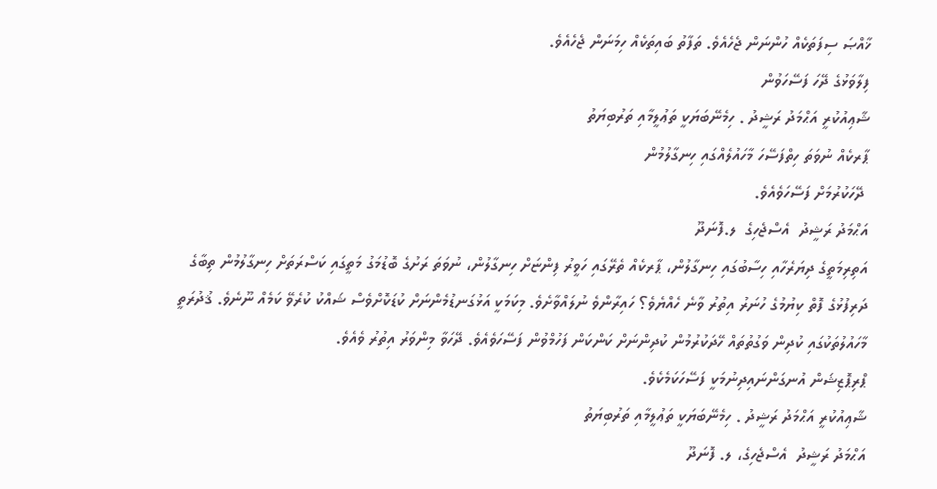ޚާއްޞަ ސިފަތަކެއް ހުންނަން ޖެހެއެވެ. ތަފާތު ބައިތަކެއް ހިމަނަން ޖެހެއެވެ.
ފިލާވަޅުގެ ދޭހަ ފަސޭހަވުން
ޝާޢިއުކުރީ އަޙްމަދު ރަޝީދު . ހިމެނޭބަޔަކީ ތަޢުލީމާއި ތަރުބިޔަތު
ޕާރކެއް ނުވަތަ ހިތްފަސޭހަ މާހައުލެއްގައި ހިނގާލުމުން
 ދޭހަކުރުމަށް ފަސޭހަވެއެވެ.
އަޙްމަދު ރަޝީދު  އެސްޖެހިގެ  ލ.ފޮނަދޫ
އަތިރިމަތީގެ ދިޔަރެހާއި ހިސާބުގައި ހިނގާލުން، ޕާރކެއް ތެރޭގައި ހަވީރު ފިންޏަށް ހިނގާލުން، ނުވަތަ ރަށުގެ ބޮޑުމަގު މަތީގައި ކަސްރަތަށް ހިނގާލުމުން ތިބާގެ ދަރިފުޅުގެ ފޮތް ކިޔުމުގެ ހުނަރު އިތުރު ވާނެ ހެއްޔެވެ؟ ހައިރާންވެ ނުލައްވާށެވެ. މިކަމަކީ އަޅުގަނޑުމެންނަށް ކުޑަކޮށްވެސް ޝައްކު ކުރެވޭ ކަމެއް ނޫނެވެ. ޤުދުރަތީ މާހައުލުތަކުގައި ކުދިން ވަގުތުތައް ހޭދަކުރުމުން ކުދިންނަށް ކަންކަން ފަހުމްވުން ފަސޭހަވެއެވެ. ދޭހަވާ މިންވަރު އިތުރު ވެއެވެ.
ޕްރިޕޮޒިޝަން އުނގަންނައިދިނުމަކީ ފަސޭހަކަމެކެވެ.
ޝާޢިއުކުރީ އަޙްމަދު ރަޝީދު . ހިމެނޭބަޔަކީ ތަޢުލީމާއި ތަރުބިޔަތު
އަޙްމަދު ރަޝީދު  އެސްޖެހިގެ، ލ. ފޮނަދޫ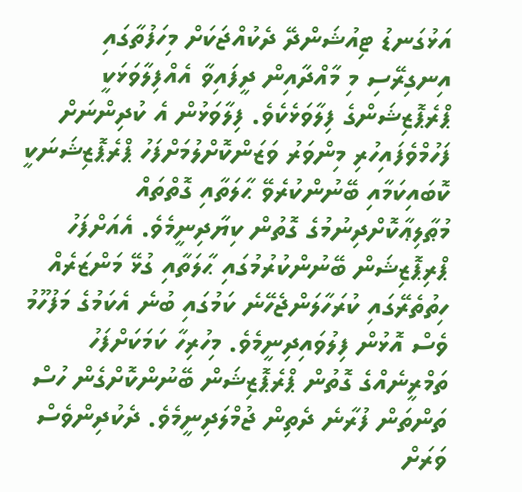އަޅުގަނޑު ޓިއުޝަންދޭ ދެކުއްޖަކަށް މިހަފުތާގައި އިނގިރޭސި މި މާއްދާއިން ދީފައިވާ އެއްފިލާވަޅަކީ ޕްރެޕޮޒިޝަންގެ ފިލާވަޅެކެވެ. ފިލާވަޅުން އެ ކުދިންނަށް ފަހުމްވެފައިހުރި މިންވަރު ވަޒަންކޮށްލުމަށްފަހު ޕްރެޕޮޒިޝަނަކީ ކޮބައިކަމާއި ބޭނުންކުރެވޭ ޙާލަތާއި ގޮތްތައް މުޠާލިޢާކޮށްދިނުމުގެ ގޮތުން ކިޔާދިނީމެވެ. އެއަށްފަހު ޕްރިޕޮޒިޝަން ބޭނުންކުރުމުގައި ޙާލަތާއި ގުޅޭ މަންޒަރެއް ހިތުތެރޭގައި ކުރަހާލަންޖެހޭނެ ކަމުގައި ބުނެ އެކަމުގެ މަފުހޫމު ވެސް އޮޅުން ފިލުވައިދިނީމެވެ. މިހުރިހާ ކަމަކަށްފަހު ތަމްރީނެއްގެ ގޮތުން ޕްރެޕޮޒިޝަން ބޭނުންކޮށްގެން ހުސް ތަންތަން ފުރާނެ ދެތިން ޖުމްލަދިނީމެވެ. ދެކުދިންވެސް ވަރަށް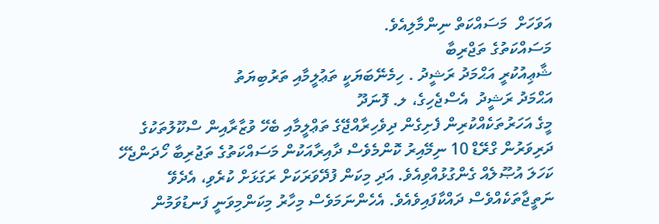އަވަހަށް  މަސައްކަތް ނިންމާލިއެވެ.
މަސައްކަތުގެ ތަޖްރިބާ
ޝާޢިއުކުރީ އަޙްމަދު ރަޝީދު . ހިމެނޭބަޔަކީ ތަޢުލީމާއި ތަރުބިޔަތު
އަޙްމަދު ރަޝީދު  އެސްޖެހިގެ، ލ. ފޮނަދޫ
މީގެ އަހަރުތަކެއްކުރިން ފެށިގެން ދިވެހިރާއްޖޭގެ ތަޢްލީމާއި ބެހޭ ވުޒާރާއިން ސްކޫލުތަކުގެ ދަރިވަރުން ގްރޭޑް 10 ނިމޭއިރު ކޮންމެވެސް ދާއިރާއަކުން މަސައްކަތުގެ ތަޖުރިބާ ހޯދަންޖެހޭ ކަހަލަ އުޞޫލެއް ގެންގުޅުއްވިއެވެ. އަދި މިކަން ފުދޭވަރަކަށް ރަގަޅަށް ކުރެވި، އެދެވޭ ނަތީޖާތަކެއްވެސް ދައްކާފައިވެއެވެ. އެހެންނަމަވެސް މިހާރު މިކަންމިވަނީ ފަނޑުވަމުން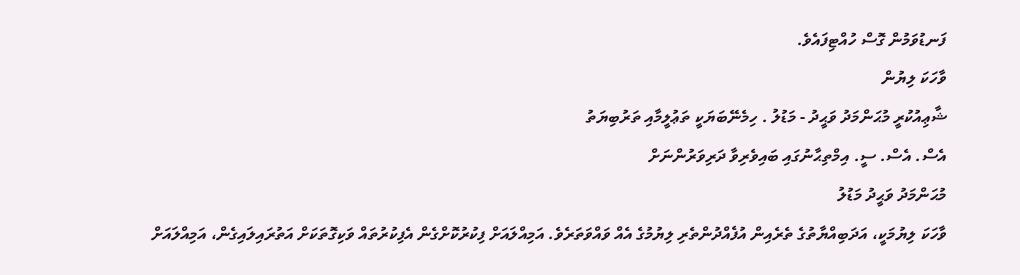ފަނޑުވަމުން ގޮސް ހުއްޓިފައެވެ.
ވާހަކަ ލިޔުން
ޝާޢިއުކުރީ މުޙަންމަދު ވަޙީދު - މަޑުލު . ހިމެނޭބަޔަކީ ތަޢުލީމާއި ތަރުބިޔަތު
އެސް. އެސް. ސީ. އިމްތިޙާނުގައި ބައިވެރިވާ ދަރިވަރުންނަށް
މުޙަންމަދު ވަޙީދު މަޑުލު
ވާހަކަ ލިޔުމަކީ، އަދަބިއްޔާތުގެ ތެރެއިން އުފެއްދުންތެރި ލިޔުމުގެ އެއް ވައްވަތަރެވެ. އަމިއްލައަށް ފިކުރުކޮށްގެން އެފިކުރުތައް ވަކިގޮތަކަށް އަތުރައިލައިގެން، އަމިއްލައަށް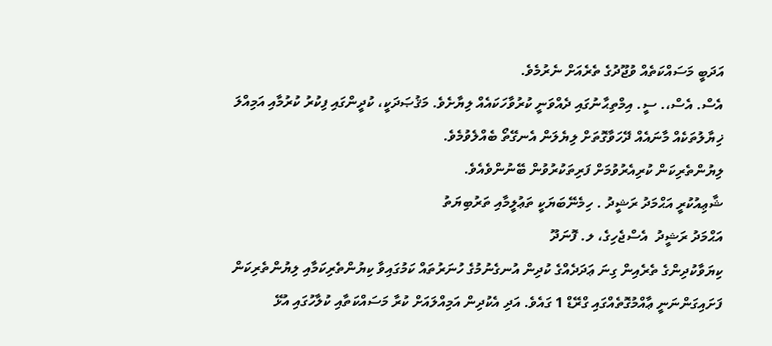އަދަބީ މަސައްކަތެއް ވުޖޫދުގެ ތެރެއަށް ނެރުމެވެ.
އެސް. އެސް،. ސީ. އިމްތިޙާނުގައި ދެއްވަނީ ކުރުވާހަކައެއް ލިޔާށެވެ. މަޤުޞަދަކީ، ކުދީންގައި ފިކުރު ކުރުމާއި އަމިއްލަ ޚިޔާލުތަކެއް މާނައެއް ދޭހަވާގޮތަށް ލިޔެލަން އެނގޭތޯ ބެއްލެވުމެވެ.
ލިޔުންތެރިކަން ކުރިއެރުވުމަށް ފަރިތަކުރުވުން ބޭނުންވެއެވެ.
ޝާޢިއުކުރީ އަޙްމަދު ރަޝީދު . ހިމެނޭބަޔަކީ ތަޢުލީމާއި ތަރުބިޔަތު
އަޙްމަދު ރަޝީދު  އެސްޖެހިގެ، ލ. ފޮނަދޫ
ކިޔަވާކުދިންގެ ތެރެއިން ގިނަ ޢަދަދެއްގެ ކުދިން އުނގެނުމުގެ ހުނަރުތައް ކަމުގައިވާ ކިޔުންތެރިކަމާއި ލިޔުންތެރިކަން ފަށައިގަންނަނީ ޢާއްމުގޮތެއްގައި ގްރޭޑް 1 ގައެވެ. އަދި އެކުދިން އަމިއްލައަށް ކުރާ މަސައްކަތާއި ކުލާހުގައި އުޅޭ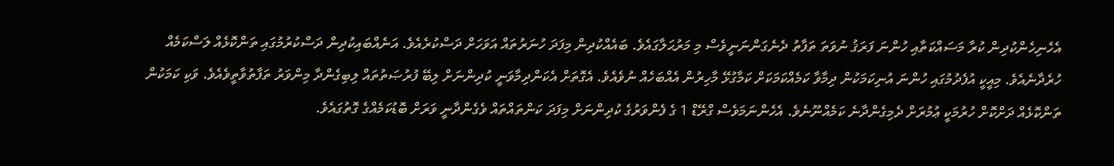އެހެނިހެންކުދިން ކުރާ މަސައްކަތާއި ހުންނަ ފަރަޤު ނުވަތަ ތަފާތު ދެނެގަންނަނީވެސް މި މަރުޙަލާގައެވެ. ބައެއްކުދިން މިފަދަ ހުނަރުތައް އަވަހަށް ދަސްކުރެއެވެ. އަނެއްބައިކުދިން ދަސްކުރުމުގައި ތަންކޮޅެއް ލަސްކަމެއް ހުރެދާނެއެވެ. މިއީކީ އުފެދުމުގައި ހުންނަ އުނިކަމަކުން ދިމާވާ ކަމެއްކަމަކަށް ކަމާގުޅޭ މާހިރުން އެއްބަހެއް ނުވެއެވެ. އެގޮތަށް އެކަންދިމާވަނީ ކުދިންނަށް ލިބޭ ފުރުޞަތުތައް ލިބިގެންދާ މިންވަރު ތަފާތުވާތީވެއެވެ. ވަކި ކަމަކުން ތަންކޮޅެއް ދަށްކޮށް ހުރުމަކީ ޢުމުރަށް ދެމިގެންދާނެ ކަމެއްނޫނެވެ. އެހެންނަމަވެސް ގްރޭޑް 1 ގެ ފެންވަރުގެ ކުދިންނަށް މިފަދަ ކަންތައްތައް ވެގެންދާނީ ވަރަށް ބޮޑުކަމެއްގެ ގޮތުގައެވެ.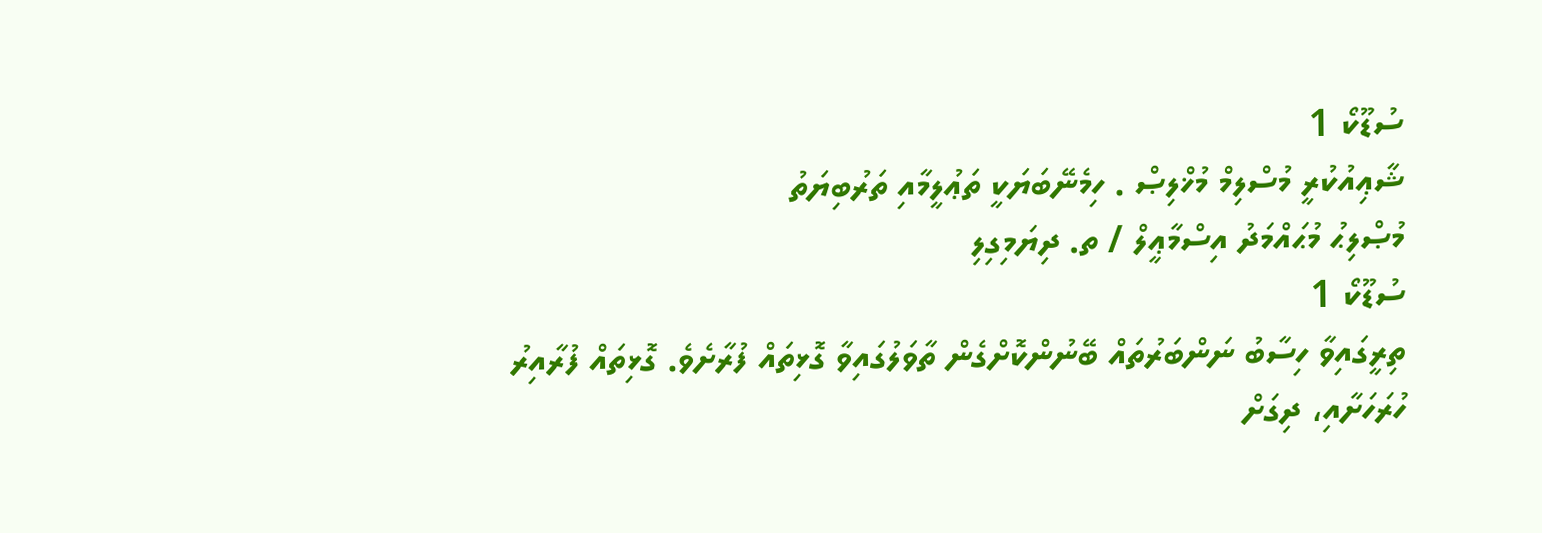ސުޑޫކޯ 1
ޝާޢިއުކުރީ މުސްލިމް މުޚްލިޞް . ހިމެނޭބަޔަކީ ތަޢުލީމާއި ތަރުބިޔަތު
މުޞްލިޙު މުޙައްމަދު އިސްމާޢީލް / ތ. ދިޔަމިގިލި
ސުޑޫކޯ 1
ތިރީގައިވާ ހިސާބު ނަންބަރުތައް ބޭނުންކޮށްގެން ތާވަލުގައިވާ ގޮޅިތައް ފުރާށެވެ. ގޮޅިތައް ފުރާއިރު ހުރަހަށާއި، ދިގަށް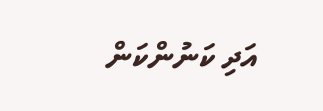އަދި ކަނުންކަން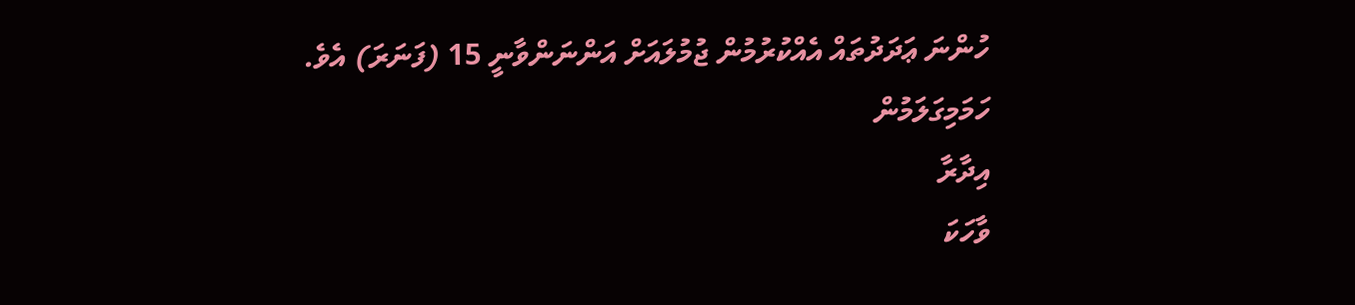ހުންނަ ޢަދަދުތައް އެއްކުރުމުން ޖުމުލައަށް އަންނަންވާނީ 15 (ފަނަރަ) އެވެ.
ހަމަމިގަލަމުން
އިދާރާ
ވާހަކަ